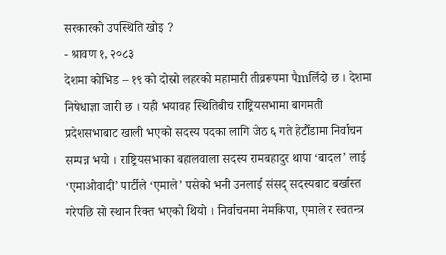सरकारको उपस्थिति खोइ ?
- श्रावण १, २०८३
देशमा कोभिड – १९ को दोस्रो लहरको महामारी तीव्ररूपमा पैmलिँदो छ । देशमा निषेधाज्ञा जारी छ । यही भयावह स्थितिबीच राष्ट्रियसभामा बागमती प्रदेशसभाबाट खाली भएको सदस्य पदका लागि जेठ ६ गते हेटौँडामा निर्वाचन सम्पन्न भयो । राष्ट्रियसभाका बहालवाला सदस्य रामबहादुर थापा ‘बादल’ लाई ‘एमाओवादी’ पार्टीले ‘एमाले’ पसेको भनी उनलाई संसद् सदस्यबाट बर्खास्त गरेपछि सो स्थान रिक्त भएको थियो । निर्वाचनमा नेमकिपा, एमाले र स्वतन्त्र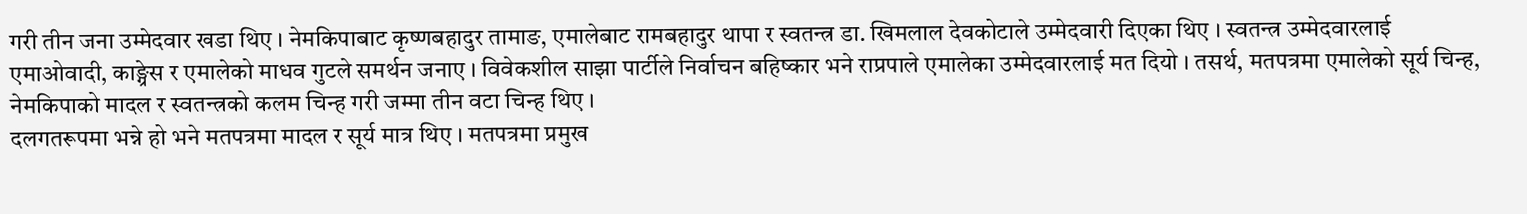गरी तीन जना उम्मेदवार खडा थिए । नेमकिपाबाट कृष्णबहादुर तामाङ, एमालेबाट रामबहादुर थापा र स्वतन्त्र डा. खिमलाल देवकोटाले उम्मेदवारी दिएका थिए । स्वतन्त्र उम्मेदवारलाई एमाओवादी, काङ्ग्रेस र एमालेको माधव गुटले समर्थन जनाए । विवेकशील साझा पार्टीले निर्वाचन बहिष्कार भने राप्रपाले एमालेका उम्मेदवारलाई मत दियो । तसर्थ, मतपत्रमा एमालेको सूर्य चिन्ह, नेमकिपाको मादल र स्वतन्त्रको कलम चिन्ह गरी जम्मा तीन वटा चिन्ह थिए ।
दलगतरूपमा भन्ने हो भने मतपत्रमा मादल र सूर्य मात्र थिए । मतपत्रमा प्रमुख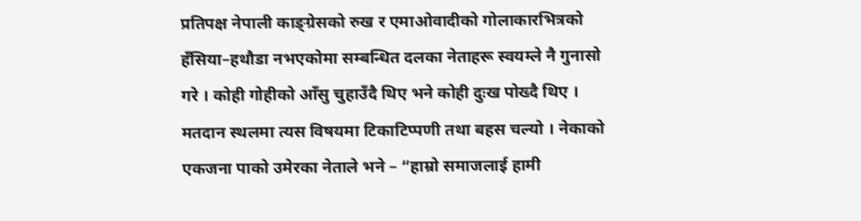प्रतिपक्ष नेपाली काङ्ग्रेसको रुख र एमाओवादीको गोलाकारभित्रको हँसिया–हथौडा नभएकोमा सम्बन्धित दलका नेताहरू स्वयम्ले नै गुनासो गरे । कोही गोहीको आँसु चुहाउँदै थिए भने कोही दुःख पोख्दै थिए । मतदान स्थलमा त्यस विषयमा टिकाटिप्पणी तथा बहस चल्यो । नेकाको एकजना पाको उमेरका नेताले भने – “हाम्रो समाजलाई हामी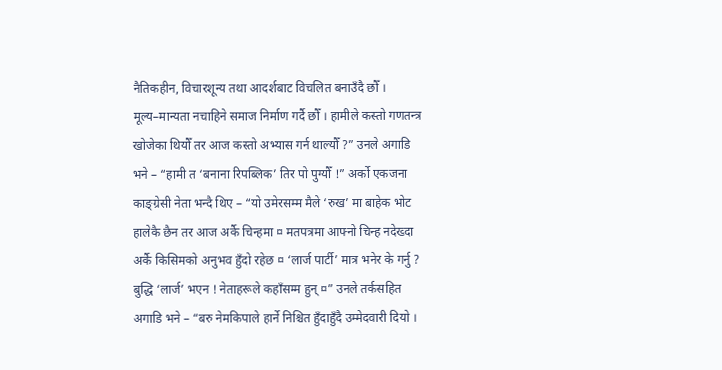नैतिकहीन, विचारशून्य तथा आदर्शबाट विचलित बनाउँदै छौँ । मूल्य–मान्यता नचाहिने समाज निर्माण गर्दै छौँ । हामीले कस्तो गणतन्त्र खोजेका थियौँ तर आज कस्तो अभ्यास गर्न थाल्यौँ ?” उनले अगाडि भने – “हामी त ‘बनाना रिपब्लिक’ तिर पो पुग्यौँ !” अर्को एकजना काङ्ग्रेसी नेता भन्दै थिए – “यो उमेरसम्म मैले ‘रुख’ मा बाहेक भोट हालेकै छैन तर आज अर्कै चिन्हमा ¤ मतपत्रमा आफ्नो चिन्ह नदेख्दा अर्कै किसिमको अनुभव हुँदो रहेछ ¤ ‘लार्ज पार्टी’ मात्र भनेर के गर्नु ? बुद्धि ‘लार्ज’ भएन ! नेताहरूले कहाँसम्म हुन् ¤” उनले तर्कसहित अगाडि भने – “बरु नेमकिपाले हार्ने निश्चित हुँदाहुँदै उम्मेदवारी दियो ।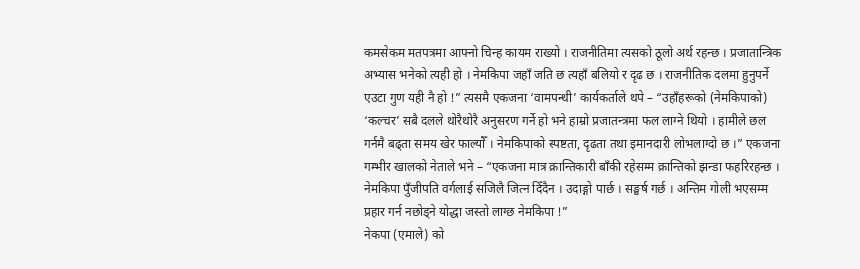कमसेकम मतपत्रमा आफ्नो चिन्ह कायम राख्यो । राजनीतिमा त्यसको ठूलो अर्थ रहन्छ । प्रजातान्त्रिक अभ्यास भनेको त्यही हो । नेमकिपा जहाँ जति छ त्यहाँ बलियो र दृढ छ । राजनीतिक दलमा हुनुपर्ने एउटा गुण यही नै हो !” त्यसमै एकजना ‘वामपन्थी’ कार्यकर्ताले थपे – “उहाँहरूको (नेमकिपाको) ‘कल्चर’ सबै दलले थोरैथोरै अनुसरण गर्ने हो भने हाम्रो प्रजातन्त्रमा फल लाग्ने थियो । हामीले छल गर्नमै बढ्ता समय खेर फाल्यौँ । नेमकिपाको स्पष्टता, दृढता तथा इमानदारी लोभलाग्दो छ ।” एकजना गम्भीर खालको नेताले भने – “एकजना मात्र क्रान्तिकारी बाँकी रहेसम्म क्रान्तिको झन्डा फहरिरहन्छ । नेमकिपा पुँजीपति वर्गलाई सजिलै जित्न दिँदैन । उदाङ्गो पार्छ । सङ्घर्ष गर्छ । अन्तिम गोली भएसम्म प्रहार गर्न नछोड्ने योद्धा जस्तो लाग्छ नेमकिपा !”
नेकपा (एमाले) को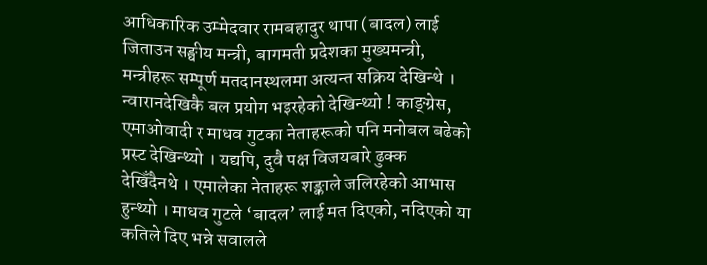आधिकारिक उम्मेदवार रामबहादुर थापा (बादल) लाई जिताउन सङ्घीय मन्त्री, बागमती प्रदेशका मुख्यमन्त्री, मन्त्रीहरू सम्पूर्ण मतदानस्थलमा अत्यन्त सक्रिय देखिन्थे । न्वारानदेखिकै बल प्रयोग भइरहेको देखिन्थ्यो ! काङ्ग्रेस, एमाओवादी र माधव गुटका नेताहरूको पनि मनोबल बढेको प्रस्ट देखिन्थ्यो । यद्यपि, दुवै पक्ष विजयबारे ढुक्क
देखिँदैनथे । एमालेका नेताहरू शङ्काले जलिरहेको आभास हुन्थ्यो । माधव गुटले ‘बादल’ लाई मत दिएको, नदिएको या कतिले दिए भन्ने सवालले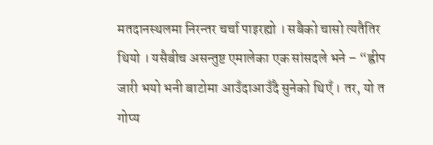मतदानस्थलमा निरन्तर चर्चा पाइरह्यो । सबैको चासो त्यतैतिर थियो । यसैबीच असन्तुष्ट एमालेका एक सांसदले भने – “ह्वीप जारी भयो भनी बाटोमा आउँदाआउँदै सुनेको थिएँ । तर, यो त गोप्य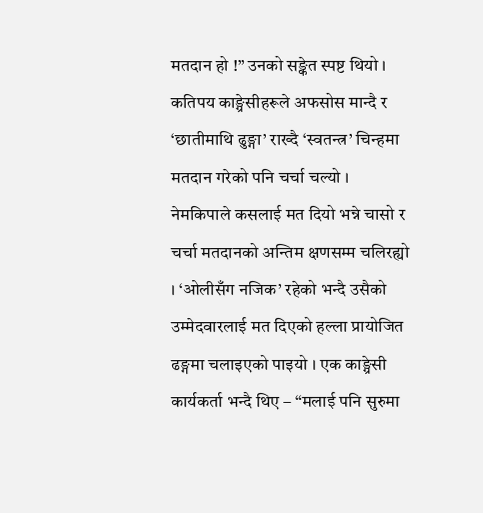मतदान हो !” उनको सङ्केत स्पष्ट थियो । कतिपय काङ्ग्रेसीहरूले अफसोस मान्दै र ‘छातीमाथि ढुङ्गा’ राख्दै ‘स्वतन्त्र’ चिन्हमा मतदान गरेको पनि चर्चा चल्यो ।
नेमकिपाले कसलाई मत दियो भन्ने चासो र चर्चा मतदानको अन्तिम क्षणसम्म चलिरह्यो । ‘ओलीसँग नजिक’ रहेको भन्दै उसैको उम्मेदवारलाई मत दिएको हल्ला प्रायोजित ढङ्गमा चलाइएको पाइयो । एक काङ्ग्रेसी कार्यकर्ता भन्दै थिए – “मलाई पनि सुरुमा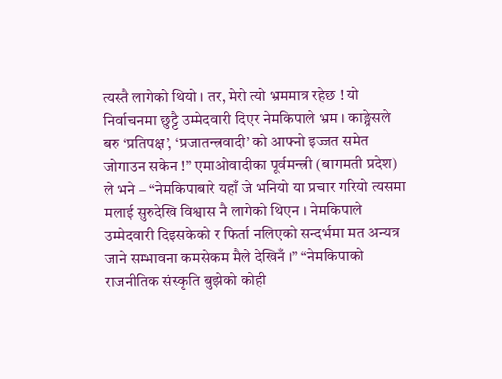त्यस्तै लागेको थियो । तर, मेरो त्यो भ्रममात्र रहेछ ! यो निर्वाचनमा छुट्टै उम्मेदवारी दिएर नेमकिपाले भ्रम । काङ्ग्रेसले बरु ‘प्रतिपक्ष’, ‘प्रजातन्त्रवादी’ को आफ्नो इज्जत समेत जोगाउन सकेन !” एमाओवादीका पूर्वमन्त्री (बागमती प्रदेश) ले भने – “नेमकिपाबारे यहाँ जे भनियो या प्रचार गरियो त्यसमा मलाई सुरुदेखि विश्वास नै लागेको थिएन । नेमकिपाले उम्मेदवारी दिइसकेको र फिर्ता नलिएको सन्दर्भमा मत अन्यत्र जाने सम्भावना कमसेकम मैले देखिनँ ।” “नेमकिपाको राजनीतिक संस्कृति बुझेको कोही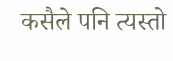कसैले पनि त्यस्तो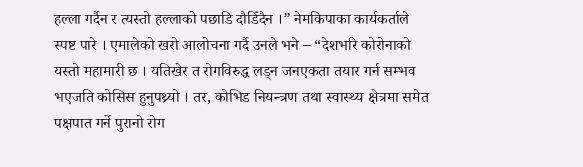हल्ला गर्दैन र त्यस्तो हल्लाको पछाडि दौडिँदैन ।” नेमकिपाका कार्यकर्ताले स्पष्ट पारे । एमालेको खरो आलोचना गर्दै उनले भने – “देशभरि कोरोनाको यस्तो महामारी छ । यतिखेर त रोगविरुद्ध लड्न जनएकता तयार गर्न सम्भव भएजति कोसिस हुनुपथ्र्यो । तर, कोभिड नियन्त्रण तथा स्वास्थ्य क्षेत्रमा समेत पक्षपात गर्ने पुरानो रोग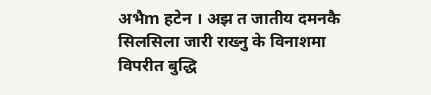अभैm हटेन । अझ त जातीय दमनकै सिलसिला जारी राख्नु के विनाशमा विपरीत बुद्धि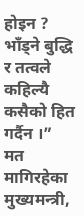होइन ? भाँड्ने बुद्धि र तत्वले कहिल्यै कसैको हित गर्दैन ।” मत मागिरहेका मुख्यमन्त्री,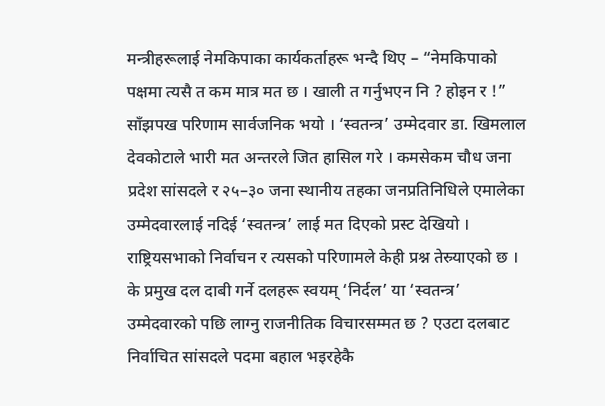मन्त्रीहरूलाई नेमकिपाका कार्यकर्ताहरू भन्दै थिए – “नेमकिपाको पक्षमा त्यसै त कम मात्र मत छ । खाली त गर्नुभएन नि ? होइन र !”
साँझपख परिणाम सार्वजनिक भयो । ‘स्वतन्त्र’ उम्मेदवार डा. खिमलाल देवकोटाले भारी मत अन्तरले जित हासिल गरे । कमसेकम चौध जना प्रदेश सांसदले र २५–३० जना स्थानीय तहका जनप्रतिनिधिले एमालेका उम्मेदवारलाई नदिई ‘स्वतन्त्र’ लाई मत दिएको प्रस्ट देखियो ।
राष्ट्रियसभाको निर्वाचन र त्यसको परिणामले केही प्रश्न तेस्र्याएको छ । के प्रमुख दल दाबी गर्ने दलहरू स्वयम् ‘निर्दल’ या ‘स्वतन्त्र’ उम्मेदवारको पछि लाग्नु राजनीतिक विचारसम्मत छ ? एउटा दलबाट निर्वाचित सांसदले पदमा बहाल भइरहेकै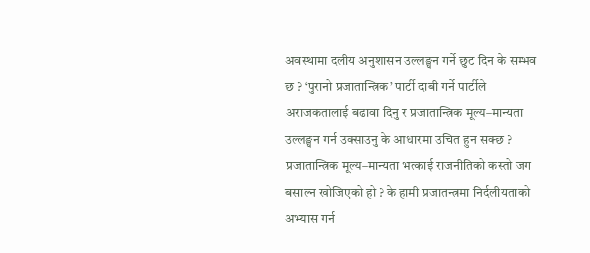अवस्थामा दलीय अनुशासन उल्लङ्घन गर्ने छुट दिन के सम्भव छ ? ‘पुरानो प्रजातान्त्रिक’ पार्टी दाबी गर्ने पार्टीले अराजकतालाई बढावा दिनु र प्रजातान्त्रिक मूल्य–मान्यता उल्लङ्घन गर्न उक्साउनु के आधारमा उचित हुन सक्छ ? प्रजातान्त्रिक मूल्य–मान्यता भत्काई राजनीतिको कस्तो जग बसाल्न खोजिएको हो ? के हामी प्रजातन्त्रमा निर्दलीयताको अभ्यास गर्न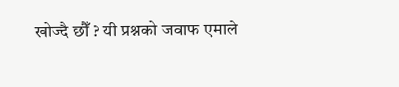खोज्दै छौँ ? यी प्रश्नको जवाफ एमाले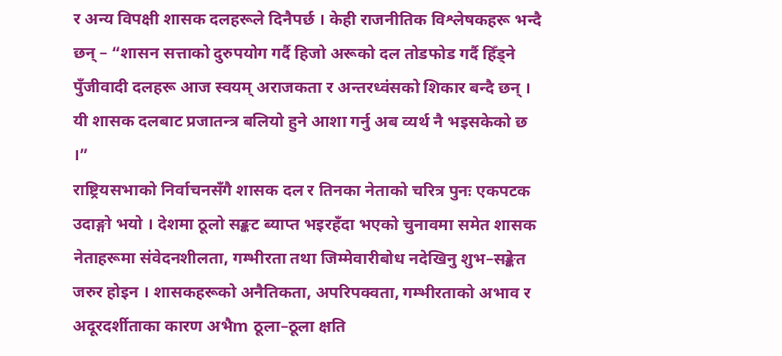र अन्य विपक्षी शासक दलहरूले दिनैपर्छ । केही राजनीतिक विश्लेषकहरू भन्दै छन् – “शासन सत्ताको दुरुपयोग गर्दै हिजो अरूको दल तोडफोड गर्दै हिँड्ने पुँजीवादी दलहरू आज स्वयम् अराजकता र अन्तरध्वंसको शिकार बन्दै छन् । यी शासक दलबाट प्रजातन्त्र बलियो हुने आशा गर्नु अब व्यर्थ नै भइसकेको छ ।”
राष्ट्रियसभाको निर्वाचनसँगै शासक दल र तिनका नेताको चरित्र पुनः एकपटक उदाङ्गो भयो । देशमा ठूलो सङ्कट ब्याप्त भइरहँदा भएको चुनावमा समेत शासक नेताहरूमा संवेदनशीलता, गम्भीरता तथा जिम्मेवारीबोध नदेखिनु शुभ–सङ्केत जरुर होइन । शासकहरूको अनैतिकता, अपरिपक्वता, गम्भीरताको अभाव र अदूरदर्शीताका कारण अभैm ठूला–ठूला क्षति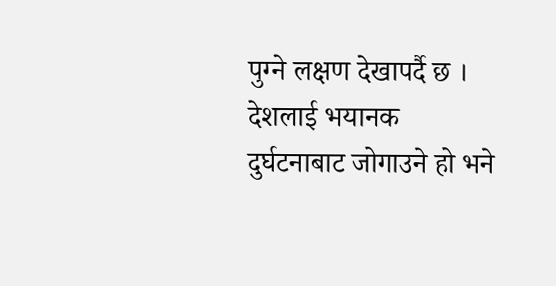पुग्ने लक्षण देखापर्दै छ । देशलाई भयानक दुर्घटनाबाट जोगाउने हो भने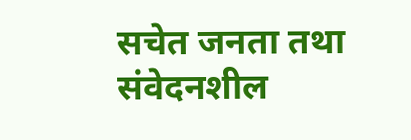सचेत जनता तथा संवेदनशील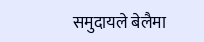समुदायले बेलैमा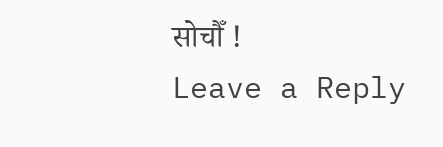सोचौँ !
Leave a Reply